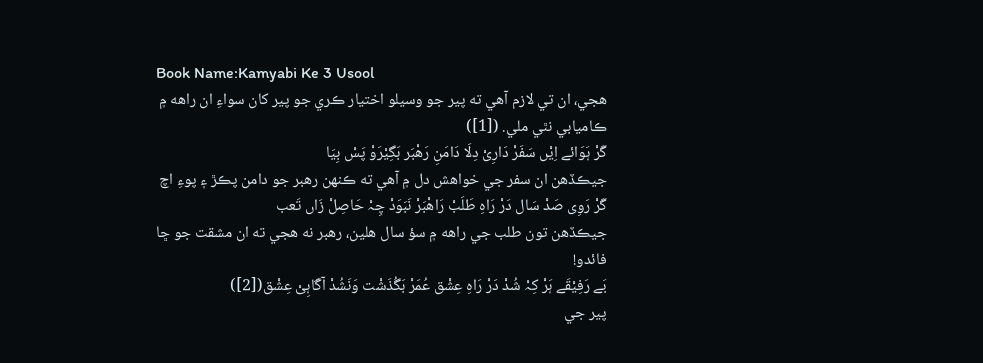Book Name:Kamyabi Ke 3 Usool
هجي، ان تي لازم آهي ته پير جو وسيلو اختيار ڪري جو پير کان سواءِ ان راهه ۾ ڪاميابي نٿي ملي. ([1])
گَرْ ہَوَائے اِیْں سَفَرْ دَارِیْ دِلَا دَامَنِ رَھْبَر بَگِیْرَوْ پَسْ بِیَا
جيڪڏهن ان سفر جي خواهش دل ۾ آهي ته ڪنهن رهبر جو دامن پڪڙ ۽ پوءِ اچ
گَرْ رَوِی صَدْ سَال دَرْ رَاہِ طَلَبْ رَاھْبَرْ نَبَوَدْ چِہْ حَاصِلْ زَاں تَعب
جيڪڏهن تون طلب جي راهه ۾ سؤ سال هلين، رهبر نه هجي ته ان مشقت جو ڇا فائدو!
بَے رَفِیْقَے ہَرْ کِہْ شُدْ دَرْ رَاہِ عِشْق عُمَرْ بَگُذَشْت وَنَشُدْ آگَاہِیْ عِشْق([2])
پير جي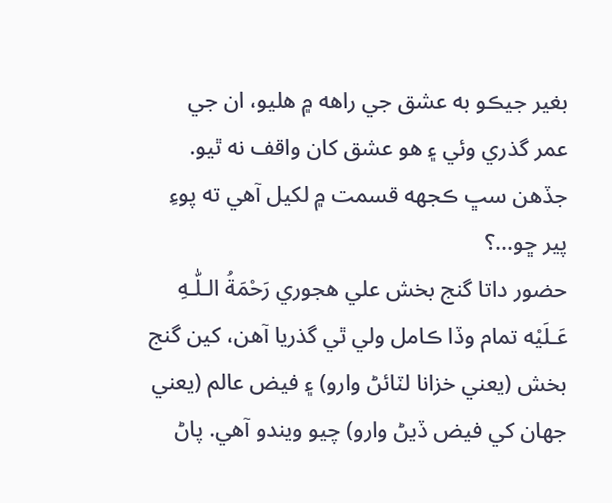بغير جيڪو به عشق جي راهه ۾ هليو، ان جي عمر گذري وئي ۽ هو عشق کان واقف نه ٿيو.
جڏهن سڀ ڪجهه قسمت ۾ لکيل آهي ته پوءِ پير ڇو...؟
حضور داتا گنج بخش علي هجوري رَحْمَةُ الـلّٰـهِ عَـلَيْه تمام وڏا ڪامل ولي ٿي گذريا آهن، کين گنج بخش (يعني خزانا لٽائڻ وارو) ۽ فيض عالم (يعني جهان کي فيض ڏيڻ وارو) چيو ويندو آهي. پاڻ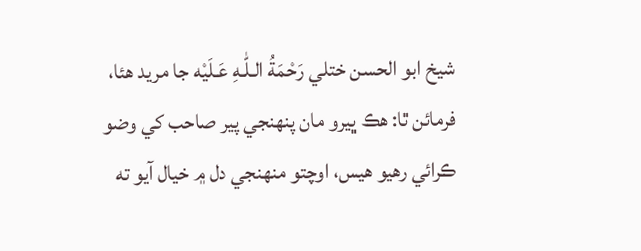شيخ ابو الحسن ختلي رَحْمَةُ الـلّٰـهِ عَـلَيْه جا مريد هئا، فرمائن ٿا: هڪ ڀيرو مان پنهنجي پير صاحب کي وضو ڪرائي رهيو هيس، اوچتو منهنجي دل ۾ خيال آيو ته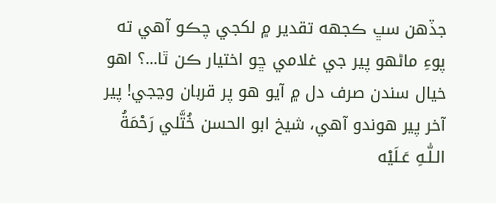جڏهن سڀ ڪجهه تقدير ۾ لکجي چڪو آهي ته پوءِ ماڻهو پير جي غلامي ڇو اختيار ڪن ٿا...؟ اهو خيال سندن صرف دل ۾ آيو هو پر قربان وڃجي! پير آخر پير هوندو آهي، شيخ ابو الحسن خُتَّلي رَحْمَةُ الـلّٰـهِ عَـلَيْه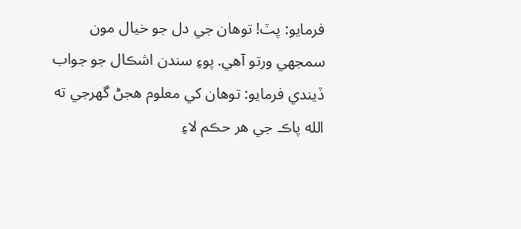فرمايو: پٽ! توهان جي دل جو خيال مون سمجهي ورتو آهي. پوءِ سندن اشڪال جو جواب ڏيندي فرمايو: توهان کي معلوم هجڻ گهرجي ته الله پاڪ جي هر حڪم لاءِ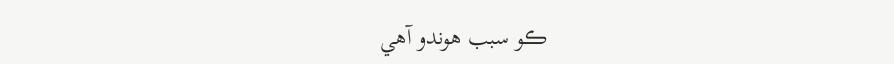ڪو سبب هوندو آهي